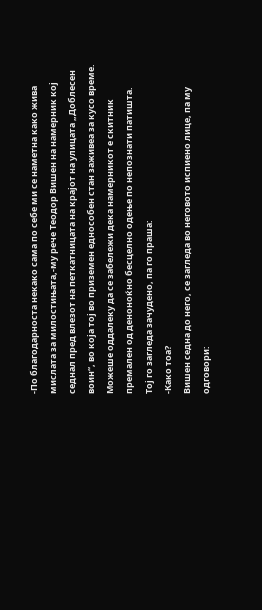-По благодарноста некако сама по себе ми се наметна како жива мислата за милостињата,-му рече Теодор Вишен на намерник кој седнал пред влезот на петкатницата на крајот на улицата „Доблесен воин“, во која тој во приземен еднособен стан заживеа за кусо време. Можеше оддалеку да се забележи дека намерникот е скитник премален од деноноќно бесцелно одење по непознати патишта.
Тој го загледа зачудено, па го праша:
-Како тоа?
Вишен седна до него, се загледа во неговото испиено лице, па му одговори: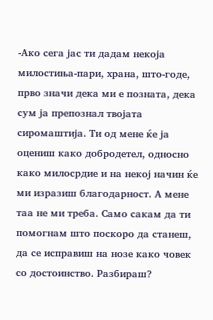-Ако сега јас ти дадам некоја милостиња-пари, храна, што-годе, прво значи дека ми е позната, дека сум ја препознал твојата сиромаштија. Ти од мене ќе ја оцениш како добродетел, односно како милосрдие и на некој начин ќе ми изразиш благодарност. А мене таа не ми треба. Само сакам да ти помогнам што поскоро да станеш, да се исправиш на нозе како човек со достоинство. Разбираш?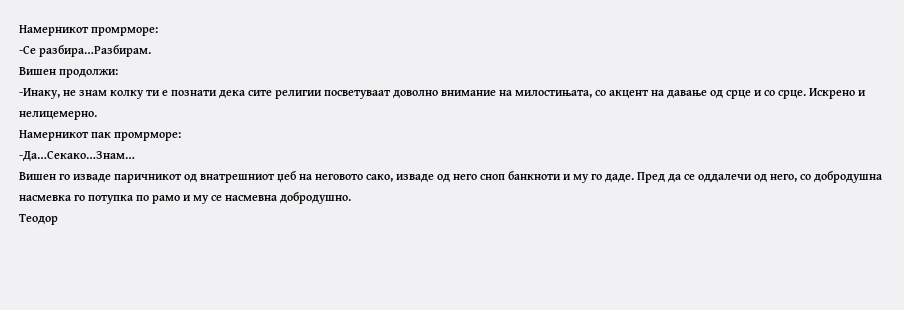Намерникот промрморе:
-Се разбира…Разбирам.
Вишен продолжи:
-Инаку, не знам колку ти е познати дека сите религии посветуваат доволно внимание на милостињата, со акцент на давање од срце и со срце. Искрено и нелицемерно.
Намерникот пак промрморе:
-Да…Секако…Знам…
Вишен го изваде паричникот од внатрешниот џеб на неговото сако, изваде од него сноп банкноти и му го даде. Пред да се оддалечи од него, со добродушна насмевка го потупка по рамо и му се насмевна добродушно.
Теодор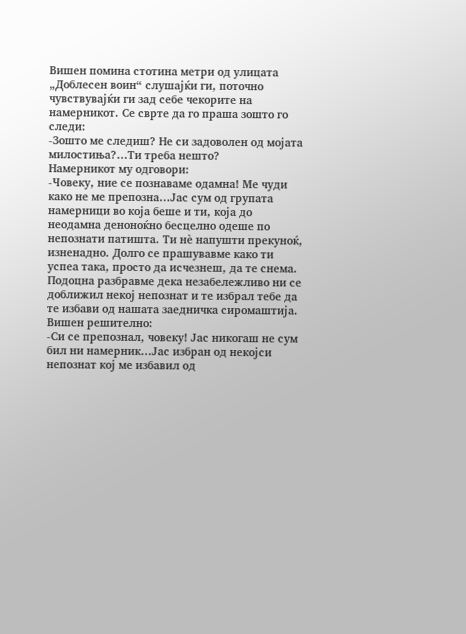Вишен помина стотина метри од улицата „Доблесен воин“ слушајќи ги, поточно чувствувајќи ги зад себе чекорите на намерникот. Се сврте да го праша зошто го следи:
-Зошто ме следиш? Не си задоволен од мојата милостиња?…Ти треба нешто?
Намерникот му одговори:
-Човеку, ние се познаваме одамна! Ме чуди како не ме препозна…Јас сум од групата намерници во која беше и ти, која до неодамна деноноќно бесцелно одеше по непознати патишта. Ти нè напушти прекуноќ, изненадно. Долго се прашувавме како ти успеа така, просто да исчезнеш, да те снема. Подоцна разбравме дека незабележливо ни се доближил некој непознат и те избрал тебе да те избави од нашата заедничка сиромаштија.
Вишен решително:
-Си се препознал, човеку! Јас никогаш не сум бил ни намерник…Јас избран од некојси непознат кој ме избавил од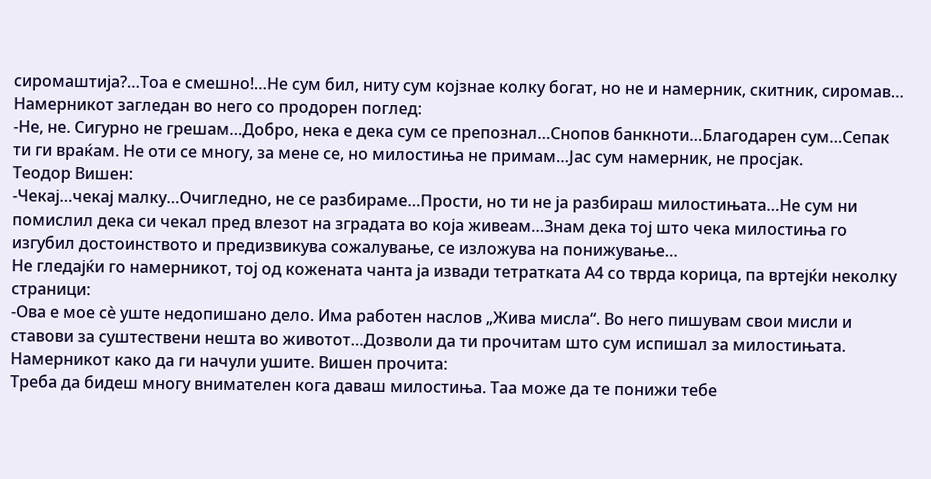сиромаштија?…Тоа е смешно!…Не сум бил, ниту сум којзнае колку богат, но не и намерник, скитник, сиромав…
Намерникот загледан во него со продорен поглед:
-Не, не. Сигурно не грешам…Добро, нека е дека сум се препознал…Снопов банкноти…Благодарен сум…Сепак ти ги враќам. Не оти се многу, за мене се, но милостиња не примам…Јас сум намерник, не просјак.
Теодор Вишен:
-Чекај…чекај малку…Очигледно, не се разбираме…Прости, но ти не ја разбираш милостињата…Не сум ни помислил дека си чекал пред влезот на зградата во која живеам…Знам дека тој што чека милостиња го изгубил достоинството и предизвикува сожалување, се изложува на понижување…
Не гледајќи го намерникот, тој од кожената чанта ја извади тетратката А4 со тврда корица, па вртејќи неколку страници:
-Ова е мое сè уште недопишано дело. Има работен наслов „Жива мисла“. Во него пишувам свои мисли и ставови за суштествени нешта во животот…Дозволи да ти прочитам што сум испишал за милостињата.
Намерникот како да ги начули ушите. Вишен прочита:
Треба да бидеш многу внимателен кога даваш милостиња. Таа може да те понижи тебе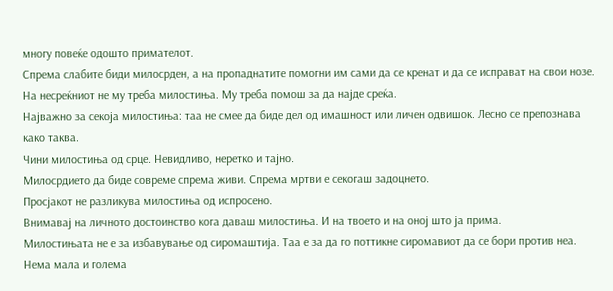многу повеќе одошто примателот.
Спрема слабите биди милосрден, а на пропаднатите помогни им сами да се кренат и да се исправат на свои нозе.
На несреќниот не му треба милостиња. Му треба помош за да најде среќа.
Најважно за секоја милостиња: таа не смее да биде дел од имашност или личен одвишок. Лесно се препознава како таква.
Чини милостиња од срце. Невидливо, неретко и тајно.
Милосрдието да биде совреме спрема живи. Спрема мртви е секогаш задоцнето.
Просјакот не разликува милостиња од испросено.
Внимавај на личното достоинство кога даваш милостиња. И на твоето и на оној што ја прима.
Милостињата не е за избавување од сиромаштија. Таа е за да го поттикне сиромавиот да се бори против неа.
Нема мала и голема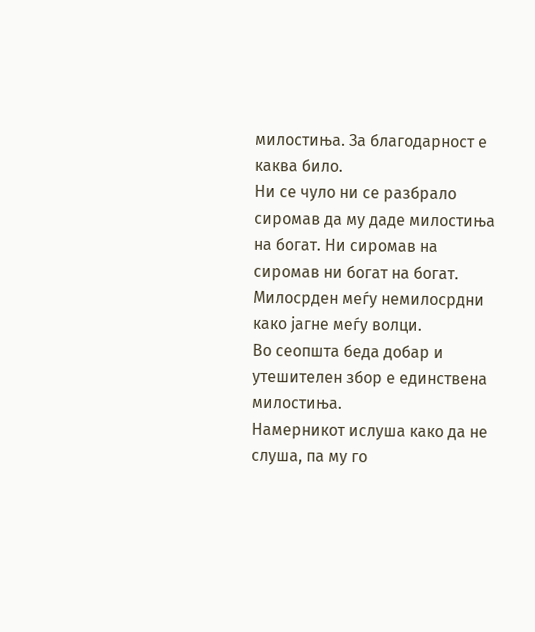милостиња. За благодарност е каква било.
Ни се чуло ни се разбрало сиромав да му даде милостиња на богат. Ни сиромав на сиромав ни богат на богат.
Милосрден меѓу немилосрдни како јагне меѓу волци.
Во сеопшта беда добар и утешителен збор е единствена милостиња.
Намерникот ислуша како да не слуша, па му го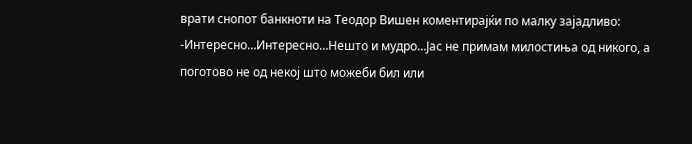врати снопот банкноти на Теодор Вишен коментирајќи по малку зајадливо:
-Интересно…Интересно…Нешто и мудро…Јас не примам милостиња од никого, а поготово не од некој што можеби бил или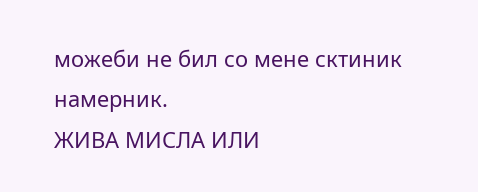можеби не бил со мене сктиник намерник.
ЖИВА МИСЛА ИЛИ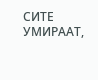СИТЕ УМИРААТ,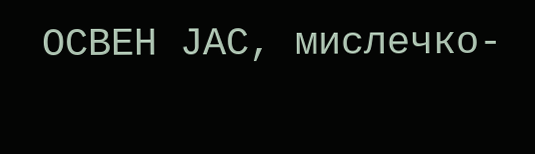ОСВЕН ЈАС, мислечко-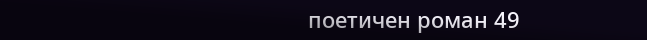поетичен роман 49